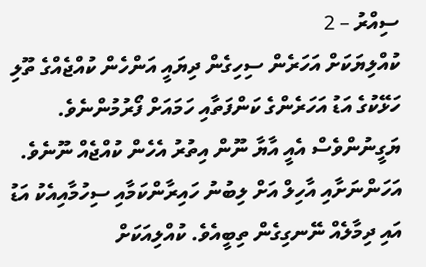ސިއްރު – 2
ކުއްލިޔަކަށް އަހަރެން ސިހިގެން ދިޔައީ އަންހެން ކުއްޖެއްގެ ތޫލި ހަޅޭކުގެ އަޑު އަހަރެންގެ ކަންފަތާއި ހަމައަށް ފޯރުމުންނެވެ. ޔަގީނުންވެސް އެއީ އާޔާ ނޫން އިތުރު އެހެން ކުއްޖެއް ނޫނެވެ. އަހަންނަށާއި އާހިލް އަށް ލިބުނު ހައިރާންކަމާއި ސިހުމާއިއެކު އަޑު އައި ދިމާލެއް ނޭނގިގެން ތިބީއެވެ. ކުއްލިއަކަށް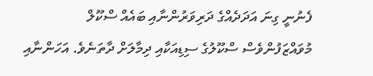ފެނުނީ ގިނަ އަދަދެއްގެ ދަރިވަރުންނާއި ބައެއް ސްކޫލް މުވައްޒަފުންވެސް ސްކޫލުގެ ސިޑިއަކާއި ދިމާލަށް ދާތަނެވެ. އަހަންނާއި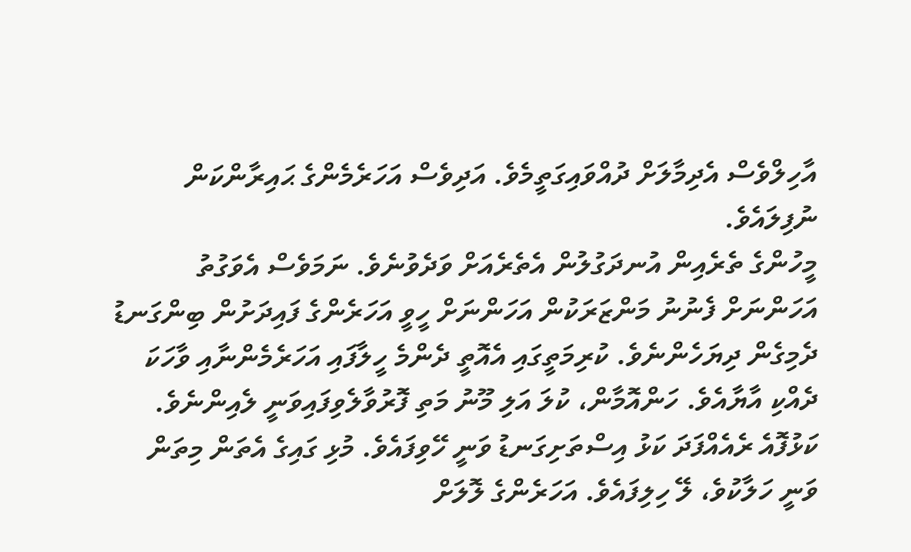އާހިލްވެސް އެދިމާލަށް ދުއްވައިގަތީމެވެ. އަދިވެސް އަހަރެމެންގެ ޙައިރާންކަން ނުފިލައެވެ.
މީހުންގެ ތެރެއިން އުނދަގުލުން އެތެރެއަށް ވަދެވުނެވެ. ނަމަވެސް އެވަގުތު އަހަންނަށް ފެނުނު މަންޒަރަކުން އަހަންނަށް ހީވީ އަހަރެންގެ ފައިދަށުން ބިންގަނޑު ދެމިގެން ދިޔަހެންނެވެ. ކުރިމަތީގައި އެއޮތީ ދެންމެ ހީލާފައި އަހަރެމެންނާއި ވާހަކަ ދެއްކި އާޔާއެވެ. ހަންއޮމާން، ކުލަ އަލި މޫނު މަތި ފޮރުވާލެވިފައިވަނީ ލެއިންނެވެ. ކަޅުފޮއެ ރެއެއްފަދަ ކަޅު އިސްތަށިގަނޑު ވަނީ ހޭވިފައެވެ. މުޅި ގައިގެ އެތަން މިތަން ވަނީ ހަލާކުވެ، ލޭ ހިލިފައެވެ. އަހަރެންގެ ލޮލަށް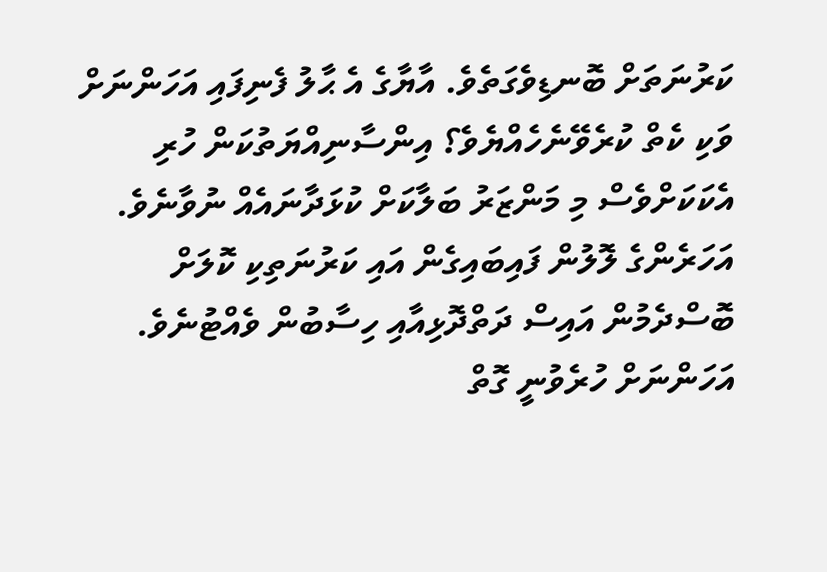ކަރުނަތަށް ބޮނޑިވެގަތެވެ. އާޔާގެ އެ ޙާލު ފެނިފައި އަހަންނަށް ވަކި ކެތް ކުރެވޭނެހެއްޔެވެ؟ އިންސާނިއްޔަތުކަން ހުރި އެކަކަށްވެސް މި މަންޒަރު ބަލާކަށް ކުޅަދާނައެއް ނުވާނެވެ. އަހަރެންގެ ލޮލުން ފައިބައިގެން އައި ކަރުނަތިކި ކޮލަށް ބޮސްދެމުން އައިސް ދަތްދޮޅިއާއި ހިސާބުން ވެއްޓުނެވެ. އަހަންނަށް ހުރެވުނީ ގޮތް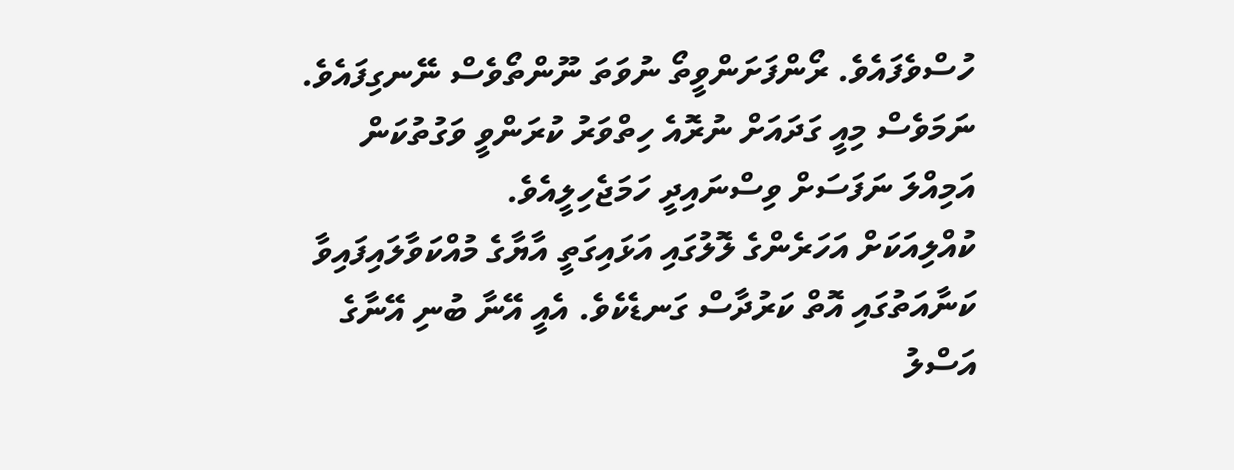ހުސްވެފައެވެ. ރޯންފަށަންވީތޯ ނުވަތަ ނޫންތޯވެސް ނޭނގިފައެވެ. ނަމަވެސް މިއީ ގަދައަށް ނުރޮއެ ހިތްވަރު ކުރަންވީ ވަގުތުކަން އަމިއްލަ ނަފަސަށް ވިސްނައިދީ ހަމަޖެހިލީއެވެ.
ކުއްލިއަކަށް އަހަރެންގެ ލޮލުގައި އަޅައިގަތީ އާޔާގެ މުއްކަވާލައިފައިވާ ކަނާއަތުގައި އޮތް ކަރުދާސް ގަނޑެކެވެ. އެއީ އޭނާ ބުނި އޭނާގެ އަސްލު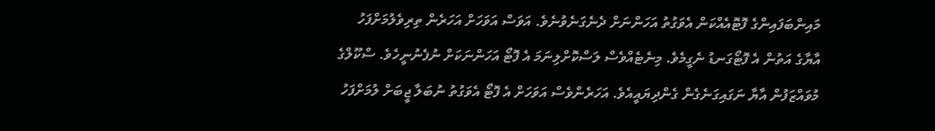މައިންބަފައިންގެ ފޮޓޮއެއްކަން އެވަގުތު އަހަންނަށް ދެނެގަނެވުނެވެ. އަވަސް އަވަހަށް އަހަރެން ތިރިވެލުމަށްފަހު އާޔާގެ އަތުން އެ ފޮޓޯގަނޑު ނެގީމެވެ. މިނެޓެއްވެސް ލަސްކޮށްލިނަމަ އެ ފޮޓޯ އަހަންނަކަށް ނުފެނުނީހެވެ. ސްކޫލްގެ މުވައްޒަފުން އާޔާ ނަގައިގަނެގެން ގެންދިޔައީއެވެ. އަހަރެންވެސް އަވަހަށް އެ ފޮޓޯ އެވަގުތު ނުބަލާ ޖީބަށް ލުމަށްފަހު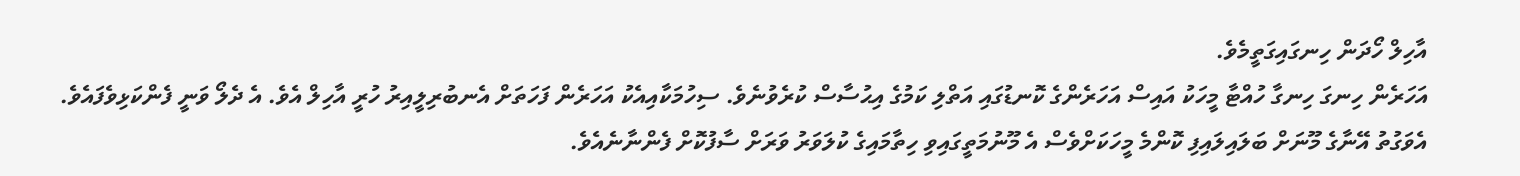އާހިލް ހޯދަން ހިނގައިގަތީމެވެ.
އަހަރެން ހިނގަ ހިނގާ ހުއްޓާ މީހަކު އައިސް އަހަރެންގެ ކޮނޑުގައި އަތްލި ކަމުގެ އިޙުސާސް ކުރެވުނެވެ. ސިހުމަކާއިއެކު އަހަރެން ފަހަތަށް އެނބުރިލީއިރު ހުރީ އާހިލް އެވެ. އެ ދެލޯ ވަނީ ފެންކަޅިވެފައެވެ. އެވަގުތު އޭނާގެ މޫނަށް ބަލައިލައިފި ކޮންމެ މީހަކަށްވެސް އެ މޫނުމަތީގައިވި ހިތާމައިގެ ކުލަވަރު ވަރަށް ސާފުކޮށް ފެންނާނެއެވެ.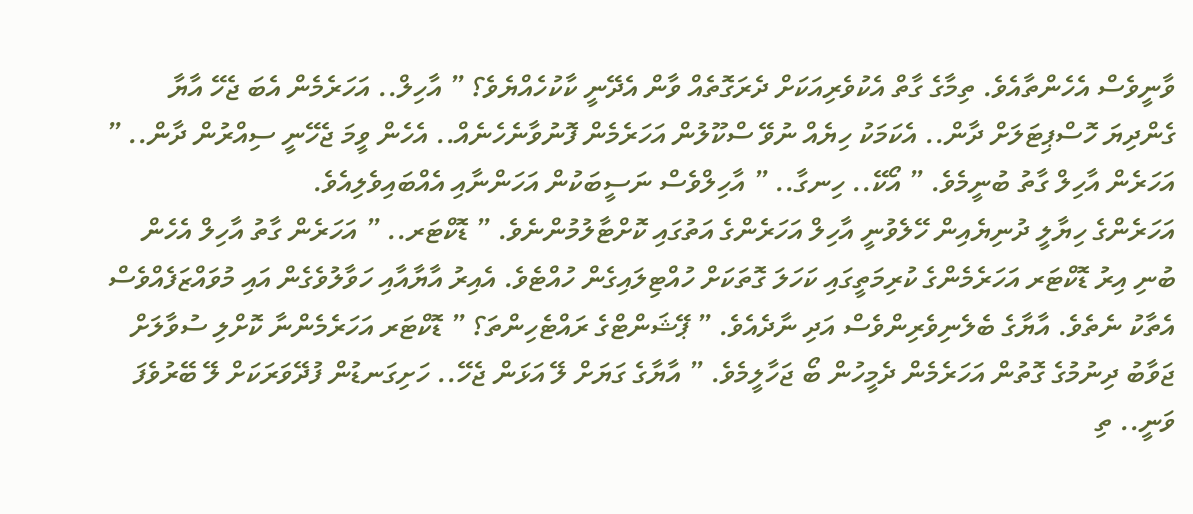ވާނީވެސް އެހެންތާއެވެ. ތިމާގެ ގާތް އެކުވެރިއަކަށް ދެރަގޮތެއް ވާން އެދޭނީ ކާކުހެއްޔެވެ؟ ” އާހިލް.. އަހަރެމެން އެބަ ޖެހޭ އާޔާ ގެންދިޔަ ހޮސްޕިޓަލަށް ދާން.. އެކަމަކު ހިޔެއް ނުވޭ ސްކޫލުން އަހަރެމެން ފޮނުވާނެހެނެއް.. އެހެން ވީމަ ޖެހޭނީ ސިއްރުން ދާން.. ” އަހަރެން އާހިލް ގާތު ބުނީމެވެ. ” އޯކޭ.. ހިނގާ.. ” އާހިލްވެސް ނަސީބަކުން އަހަންނާއި އެއްބައިވެލިއެވެ.
އަހަރެންގެ ހިޔާލީ ދުނިޔެއިން ހޭލެވުނީ އާހިލް އަހަރެންގެ އަތުގައި ކޮށްޓާލުމުންނެވެ. ” ޑޮކްޓަރ.. ” އަހަރެން ގާތު އާހިލް އެހެން ބުނި އިރު ޑޮކްޓަރ އަހަރެމެންގެ ކުރިމަތީގައި ކަހަލަ ގޮތަކަށް ހުއްޓިލައިގެން ހުއްޓެވެ. އެއިރު އާޔާއާއި ހަވާލުވެގެން އައި މުވައްޒަފެއްވެސް އެތާކު ނެތެވެ. އާޔާގެ ބެލެނިވެރިންވެސް އަދި ނާދެއެވެ. ” ޕޭޝަންޓްގެ ރައްޓެހިންތަ؟ ” ޑޮކްޓަރ އަހަރެމެންނާ ކޮށްލި ސުވާލަށް ޖަވާބު ދިނުމުގެ ގޮތުން އަހަރެމެން ދެމީހުން ބޯ ޖަހާލީމެވެ. ” އާޔާގެ ގަޔަށް ލޭ އަޅަން ޖެހޭ.. ހަށިގަނޑުން ފުދޭވަރަކަށް ލޭ ބޭރުވެފަ ވަނީ.. ތި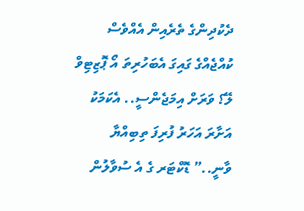ދެކުދިންގެ ތެރެއިން އެއްވެސް ކުއްޖެއްގެ ގައިގަ އެބަހުރިތަ އޯ ޕޮޒިޓިވް ލޭ؟ ވަރަށް އިމަޖެންސީ.. އެކަމަކު އަށާރަ އަހަރު ފުރިފަ ތިބިއްޔާ ވާނީ..” ޑޮކްޓަރ ގެ އެ ސުވާލުން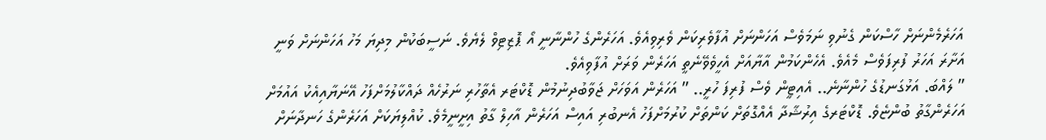އަހަރެމެންނަށް ހާސްކަން ގެނުވި ނަމަވެސް އަހަންނަށް އުފާވެރިކަން ވެރިވިއެވެ. އަހަރެންގެ ހުންނާނީ އޯ ޕޮޒިޓިވް ލެޔެވެ. ނަސީބަކުން މިދިޔަ މަހު އަހަންނަށް ވަނީ އަށާރަ އަހަރު ފުރިފަވެސް މެއެވެ. އެހެންކަމުން އާޔާއަށް އެހީވެވޭނެތީ އަހަރެން ވަރަށް އުފާވިއެވެ.
” ލައްބަ. އަޅުގަނޑުގެ ހުންނާނެ.. އެއިޓީން ވެސް ފުރިފަ ހުރީ.. ” އަހަރެން އަވަހަށް ޖަވާބުދިނުމުން ޑޮކްޓަރ އެތާހުރި ނަރުހެއް ދައްކާލުމަށްފަހު އޭނަޔާއިއެކު އައުމަށް އަހަރެންގާތު ބުންޏެވެ. ޑޮކްޓަރގެ އިރުޝާދާ އެއްގޮތަށް ކަންތަށް ކުރުމަށްފަހު އެނބުރި އައިސް އަހަރެން އާހިލް ގާތު އިށީނީމެވެ. ކުއްލިޔަކަށް އަހަރެންގެ ހަނދާނަށް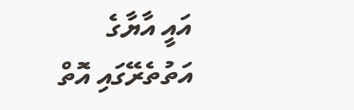އައީ އާޔާގެ އަތުތެރޭގައި އޮތް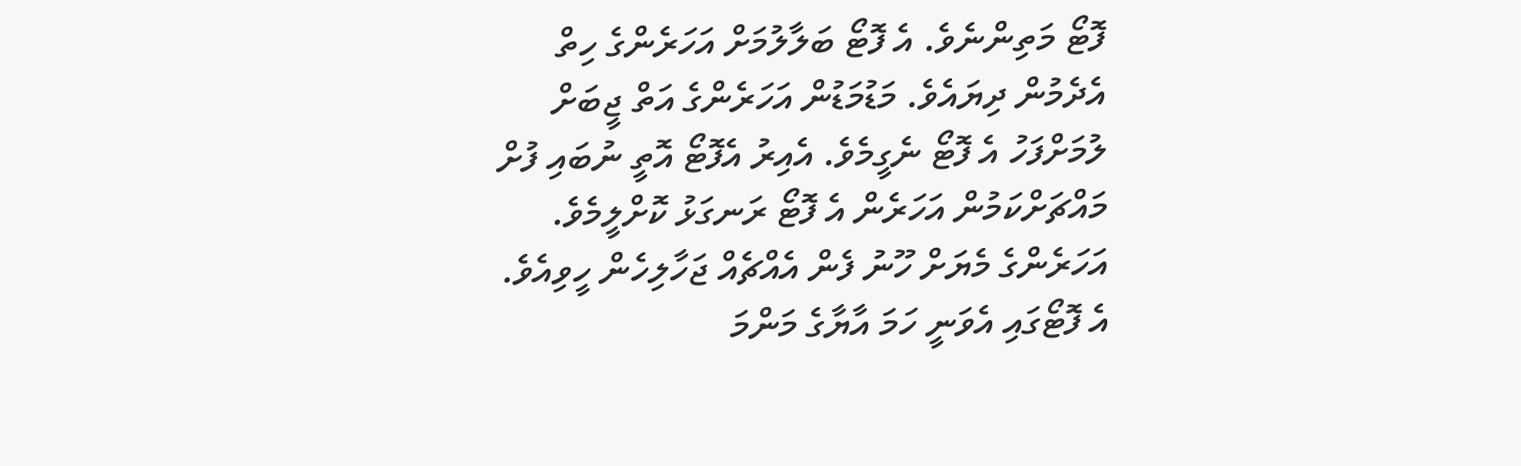ފޮޓޯ މަތިންނެވެ. އެ ފޮޓޯ ބަލާލުމަށް އަހަރެންގެ ހިތް އެދެމުން ދިޔައެވެ. މަޑުމަޑުން އަހަރެންގެ އަތް ޖީބަށް ލުމަށްފަހު އެ ފޮޓޯ ނެގީމެވެ. އެއިރު އެފޮޓޯ އޮތީ ނުބައި ފުށް މައްޗަށްކަމުން އަހަރެން އެ ފޮޓޯ ރަނގަޅު ކޮށްލީމެވެ. އަހަރެންގެ މެޔަށް ހޫނު ފެން އެއްޗެއް ޖަހާލިހެން ހީވިއެވެ. އެ ފޮޓޯގައި އެވަނީ ހަމަ އާޔާގެ މަންމަ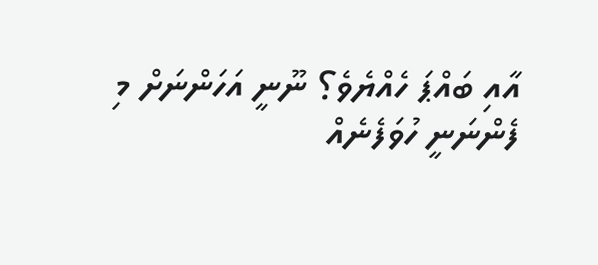އާއި ބައްޕަ ހެއްޔެވެ؟ ނޫނީ އަހަންނަށް މި ފެންނަނީ ހުވަފެނެއް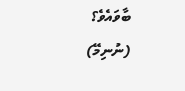ބާވައެވެ؟
(ނުނިމޭ)